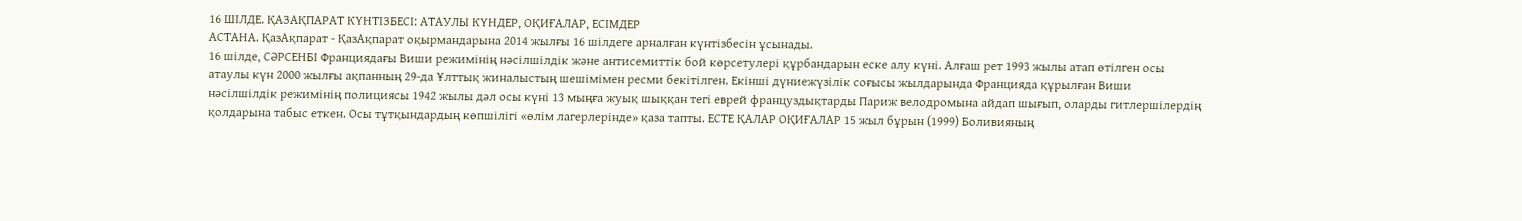16 ШІЛДЕ. ҚАЗАҚПАРАТ КҮНТІЗБЕСІ: АТАУЛЫ КҮНДЕР, ОҚИҒАЛАР, ЕСІМДЕР
АСТАНА. ҚазАқпарат - ҚазАқпарат оқырмандарына 2014 жылғы 16 шілдеге арналған күнтізбесін ұсынады.
16 шілде, CӘРСЕНБІ Франциядағы Виши режимінің нәсілшілдік және антисемиттік бой көрсетулері құрбандарын еске алу күні. Алғаш рет 1993 жылы атап өтілген осы атаулы күн 2000 жылғы ақпанның 29-да Ұлттық жиналыстың шешімімен ресми бекітілген. Екінші дүниежүзілік соғысы жылдарында Францияда құрылған Виши нәсілшілдік режимінің полициясы 1942 жылы дәл осы күні 13 мыңға жуық шыққан тегі еврей француздықтарды Париж велодромына айдап шығып, оларды гитлершілердің қолдарына табыс еткен. Осы тұтқындардың көпшілігі «өлім лагерлерінде» қаза тапты. ЕСТЕ ҚАЛАР ОҚИҒАЛАР 15 жыл бұрын (1999) Боливияның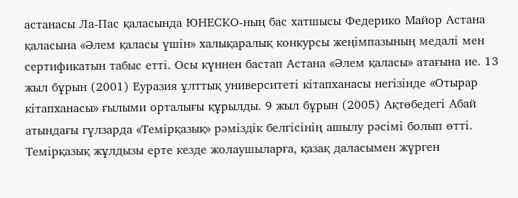астанасы Ла-Пас қаласында ЮНЕСКО-ның бас хатшысы Федерико Майор Астана қаласына «Әлем қаласы үшін» халықаралық конкурсы жеңімпазының медалі мен сертификатын табыс етті. Осы күннен бастап Астана «Әлем қаласы» атағына ие. 13 жыл бұрын (2001) Еуразия ұлттық университеті кітапханасы негізінде «Отырар кітапханасы» ғылыми орталығы құрылды. 9 жыл бұрын (2005) Ақтөбедегі Абай атындағы гүлзарда «Темірқазық» рәміздік белгісінің ашылу рәсімі болып өтті. Темірқазық жұлдызы ерте кезде жолаушыларға, қазақ даласымен жүрген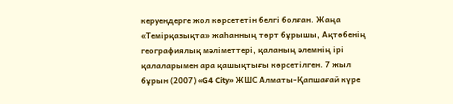керуендерге жол көрсететін белгі болған. Жаңа «Темірқазықта» жаһанның төрт бұрышы, Ақтөбенің географиялық мәліметтері, қаланың әлемнің ірі қалаларымен ара қашықтығы көрсетілген. 7 жыл бұрын (2007) «G4 City» ЖШС Алматы-Қапшағай күре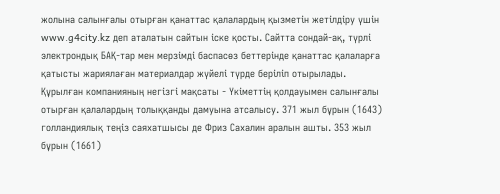жолына салынғалы отырған қанаттас қалалардың қызметін жетілдіру үшін www.g4city.kz деп аталатын сайтын іске қосты. Сайтта сондай-ақ, түрлі электрондық БАҚ-тар мен мерзімді баспасөз беттерінде қанаттас қалаларға қатысты жариялаған материалдар жүйелі түрде беріліп отырылады. Құрылған компанияның негізгі мақсаты - Үкіметтің қолдауымен салынғалы отырған қалалардың толыққанды дамуына атсалысу. 371 жыл бұрын (1643) голландиялық теңіз саяхатшысы де Фриз Сахалин аралын ашты. 353 жыл бұрын (1661)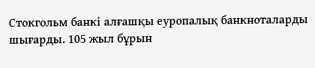Стокгольм банкі алғашқы еуропалық банкноталарды шығарды. 105 жыл бұрын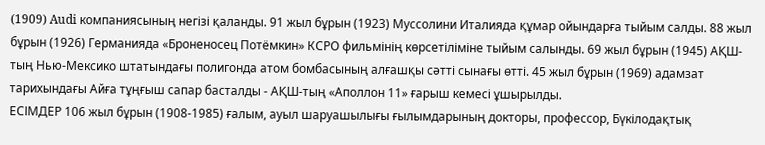(1909) Audi компаниясының негізі қаланды. 91 жыл бұрын (1923) Муссолини Италияда құмар ойындарға тыйым салды. 88 жыл бұрын (1926) Германияда «Броненосец Потёмкин» КСРО фильмінің көрсетіліміне тыйым салынды. 69 жыл бұрын (1945) АҚШ-тың Нью-Мексико штатындағы полигонда атом бомбасының алғашқы сәтті сынағы өтті. 45 жыл бұрын (1969) адамзат тарихындағы Айға тұңғыш сапар басталды - АҚШ-тың «Аполлон 11» ғарыш кемесі ұшырылды.
ЕСІМДЕР 106 жыл бұрын (1908-1985) ғалым, ауыл шаруашылығы ғылымдарының докторы, профессор, Бүкілодақтық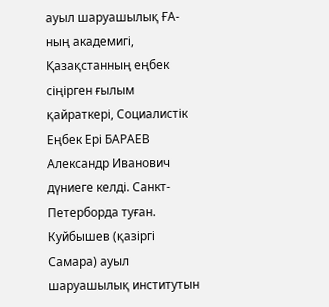ауыл шаруашылық ҒА-ның академигі, Қазақстанның еңбек сіңірген ғылым қайраткері, Социалистік Еңбек Ері БАРАЕВ Александр Иванович дүниеге келді. Санкт-Петерборда туған. Куйбышев (қазіргі Самара) ауыл шаруашылық институтын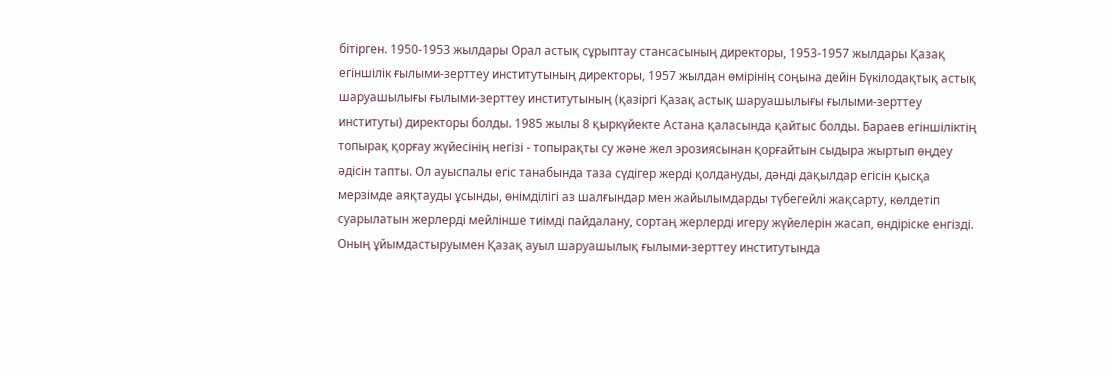бітірген. 1950-1953 жылдары Орал астық сұрыптау стансасының директоры, 1953-1957 жылдары Қазақ егіншілік ғылыми-зерттеу институтының директоры, 1957 жылдан өмірінің соңына дейін Бүкілодақтық астық шаруашылығы ғылыми-зерттеу институтының (қазіргі Қазақ астық шаруашылығы ғылыми-зерттеу институты) директоры болды. 1985 жылы 8 қыркүйекте Астана қаласында қайтыс болды. Бараев егіншіліктің топырақ қорғау жүйесінің негізі - топырақты су және жел эрозиясынан қорғайтын сыдыра жыртып өңдеу әдісін тапты. Ол ауыспалы егіс танабында таза сүдігер жерді қолдануды, дәнді дақылдар егісін қысқа мерзімде аяқтауды ұсынды, өнімділігі аз шалғындар мен жайылымдарды түбегейлі жақсарту, көлдетіп суарылатын жерлерді мейлінше тиімді пайдалану, сортаң жерлерді игеру жүйелерін жасап, өндіріске енгізді. Оның ұйымдастыруымен Қазақ ауыл шаруашылық ғылыми-зерттеу институтында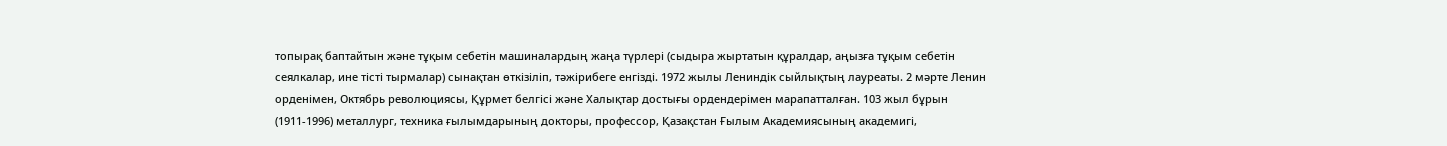топырақ баптайтын және тұқым себетін машиналардың жаңа түрлері (сыдыра жыртатын құралдар, аңызға тұқым себетін сеялкалар, ине тісті тырмалар) сынақтан өткізіліп, тәжірибеге енгізді. 1972 жылы Лениндік сыйлықтың лауреаты. 2 мәрте Ленин орденімен, Октябрь революциясы, Құрмет белгісі және Халықтар достығы ордендерімен марапатталған. 103 жыл бұрын (1911-1996) металлург, техника ғылымдарының докторы, профессор, Қазақстан Ғылым Академиясының академигі,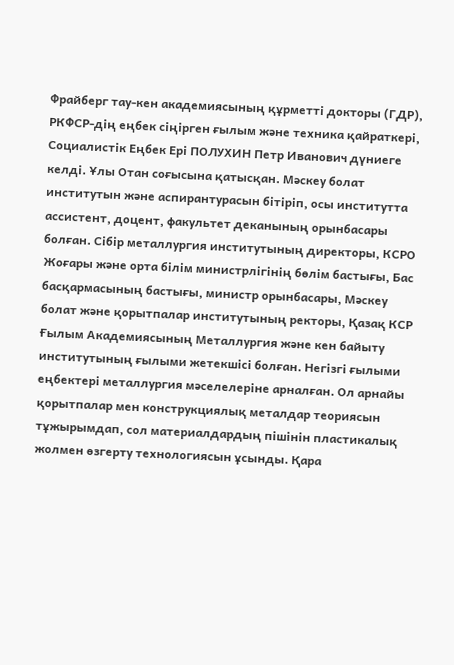Фрайберг тау-кен академиясының құрметті докторы (ГДР), РКФСР-дің еңбек сіңірген ғылым және техника қайраткері, Социалистік Еңбек Ері ПОЛУХИН Петр Иванович дүниеге келді. Ұлы Отан соғысына қатысқан. Мәскеу болат институтын және аспирантурасын бітіріп, осы институтта ассистент, доцент, факультет деканының орынбасары болған. Сібір металлургия институтының директоры, КСРО Жоғары және орта білім министрлігінің бөлім бастығы, Бас басқармасының бастығы, министр орынбасары, Мәскеу болат және қорытпалар институтының ректоры, Қазақ КСР Ғылым Академиясының Металлургия және кен байыту институтының ғылыми жетекшісі болған. Негізгі ғылыми еңбектері металлургия мәселелеріне арналған. Ол арнайы қорытпалар мен конструкциялық металдар теориясын тұжырымдап, сол материалдардың пішінін пластикалық жолмен өзгерту технологиясын ұсынды. Қара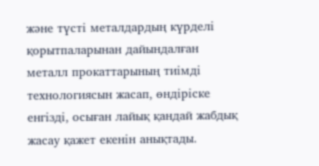және түсті металдардың күрделі қорытпаларынан дайындалған металл прокаттарының тиімді технологиясын жасап, өндіріске енгізді, осыған лайық қандай жабдық жасау қажет екенін анықтады.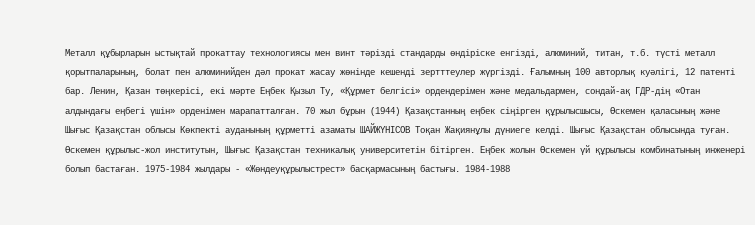Металл құбырларын ыстықтай прокаттау технологиясы мен винт тәрізді стандарды өндіріске енгізді, алюминий, титан, т.б. түсті металл қорытпаларының, болат пен алюминийден дәл прокат жасау жөнінде кешенді зертттеулер жүргізді. Ғалымның 100 авторлық куәлігі, 12 патенті бар. Ленин, Қазан төңкерісі, екі мәрте Еңбек Қызыл Ту, «Құрмет белгісі» ордендерімен және медальдармен, сондай-ақ ГДР-дің «Отан алдындағы еңбегі үшін» орденімен марапатталған. 70 жыл бұрын (1944) Қазақстанның еңбек сіңірген құрылысшысы, Өскемен қаласының және Шығыс Қазақстан облысы Көкпекті ауданының құрметті азаматы ШАЙЖҮНІСОВ Тоқан Жақиянұлы дүниеге келді. Шығыс Қазақстан облысында туған. Өскемен құрылыс-жол институтын, Шығыс Қазақстан техникалық университетін бітірген. Еңбек жолын Өскемен үй құрылысы комбинатының инженері болып бастаған. 1975-1984 жылдары - «Жөндеуқұрылыстрест» басқармасының бастығы. 1984-1988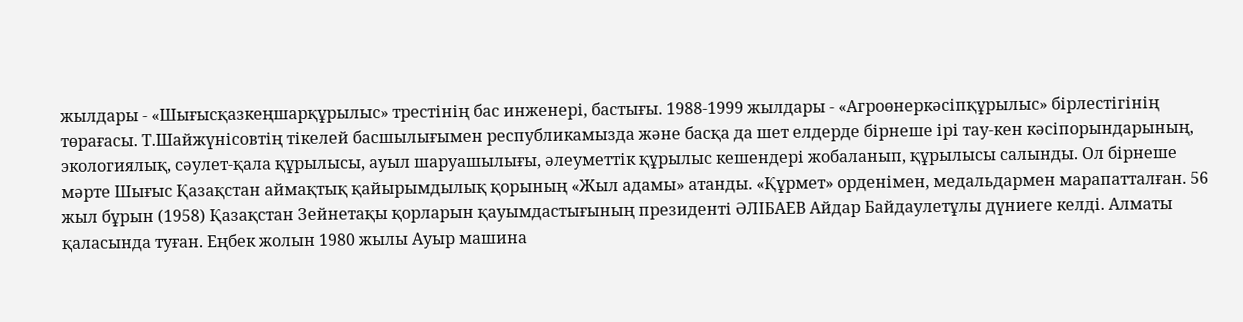жылдары - «Шығысқазкеңшарқұрылыс» трестінің бас инженері, бастығы. 1988-1999 жылдары - «Агроөнеркәсіпқұрылыс» бірлестігінің төрағасы. Т.Шайжүнісовтің тікелей басшылығымен республикамызда және басқа да шет елдерде бірнеше ірі тау-кен кәсіпорындарының, экологиялық, сәулет-қала құрылысы, ауыл шаруашылығы, әлеуметтік құрылыс кешендері жобаланып, құрылысы салынды. Ол бірнеше мәрте Шығыс Қазақстан аймақтық қайырымдылық қорының «Жыл адамы» атанды. «Құрмет» орденімен, медальдармен марапатталған. 56 жыл бұрын (1958) Қазақстан Зейнетақы қорларын қауымдастығының президенті ӘЛІБАЕВ Айдар Байдаулетұлы дүниеге келді. Алматы қаласында туған. Еңбек жолын 1980 жылы Ауыр машина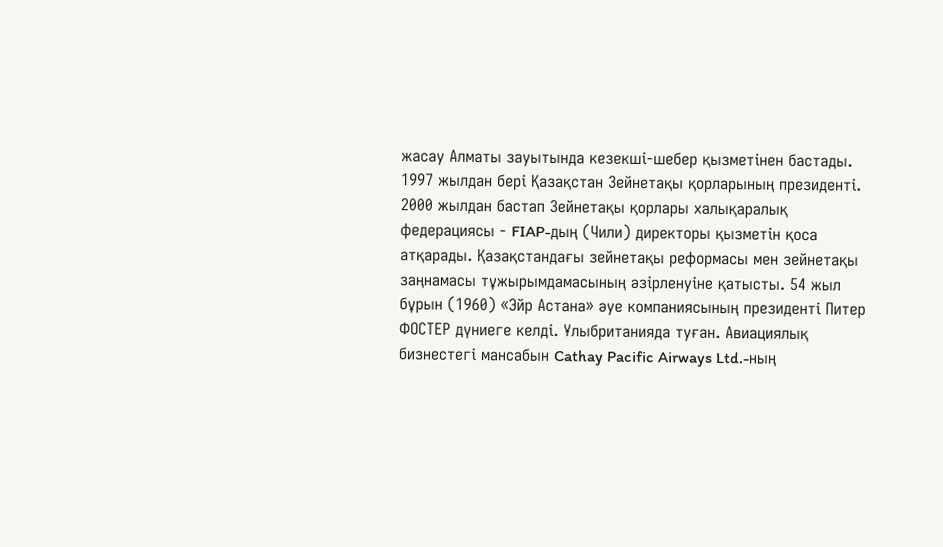жасау Алматы зауытында кезекші-шебер қызметінен бастады. 1997 жылдан бері Қазақстан Зейнетақы қорларының президенті. 2000 жылдан бастап Зейнетақы қорлары халықаралық федерациясы - FIAP-дың (Чили) директоры қызметін қоса атқарады. Қазақстандағы зейнетақы реформасы мен зейнетақы заңнамасы тұжырымдамасының әзірленуіне қатысты. 54 жыл бұрын (1960) «Эйр Астана» әуе компаниясының президенті Питер ФОСТЕР дүниеге келді. Ұлыбританияда туған. Авиациялық бизнестегі мансабын Cathay Pacific Airways Ltd.-ның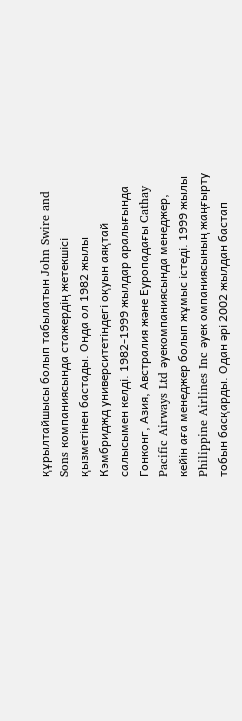құрылтайшысы болып табылатын John Swire and Sons компаниясында стажердің жетекшісі қызметінен бастады. Онда ол 1982 жылы Кэмбриджд университетіндегі оқуын аяқтай салысымен келді. 1982-1999 жылдар аралығында Гонконг, Азия, Австралия және Еуропадағы Cathay Pacific Airways Ltd әуекомпаниясында менеджер, кейін аға менеджер болып жұмыс істеді. 1999 жылы Philippine Airlines Inc әуек омпаниясының жаңғырту тобын басқарды. Одан әрі 2002 жылдан бастап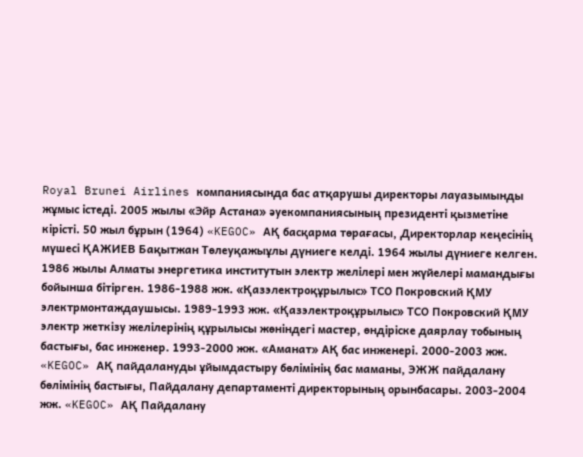Royal Brunei Airlines компаниясында бас атқарушы директоры лауазымынды жұмыс істеді. 2005 жылы «Эйр Астана» әуекомпаниясының президенті қызметіне кірісті. 50 жыл бұрын (1964) «KEGOC» АҚ басқарма төрағасы, Директорлар кеңесінің мүшесі ҚАЖИЕВ Бақытжан Төлеуқажыұлы дүниеге келді. 1964 жылы дүниеге келген. 1986 жылы Алматы энергетика институтын электр желілері мен жүйелері мамандығы бойынша бітірген. 1986-1988 жж. «Қазэлектроқұрылыс» ТСО Покровский ҚМУ электрмонтаждаушысы. 1989-1993 жж. «Қазэлектроқұрылыс» ТСО Покровский ҚМУ электр жеткізу желілерінің құрылысы жөніндегі мастер, өндіріске даярлау тобының бастығы, бас инженер. 1993-2000 жж. «Аманат» АҚ бас инженері. 2000-2003 жж. «KEGOC» АҚ пайдалануды ұйымдастыру бөлімінің бас маманы, ЭЖЖ пайдалану бөлімінің бастығы, Пайдалану департаменті директорының орынбасары. 2003-2004 жж. «KEGOC» АҚ Пайдалану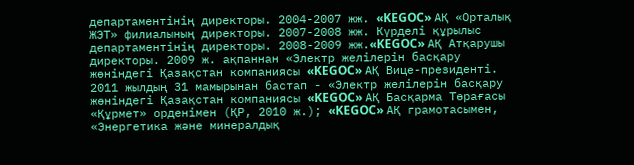департаментінің директоры. 2004-2007 жж. «KEGOC» АҚ «Орталық ЖЭТ» филиалының директоры. 2007-2008 жж. Күрделі құрылыс департаментінің директоры. 2008-2009 жж.«KEGOC» АҚ Атқарушы директоры. 2009 ж. ақпаннан «Электр желілерін басқару жөніндегі Қазақстан компаниясы «KEGOC» АҚ Вице-президенті. 2011 жылдың 31 мамырынан бастап - «Электр желілерін басқару жөніндегі Қазақстан компаниясы «KEGOC» АҚ Басқарма Төрағасы «Құрмет» орденімен (ҚР, 2010 ж.); «KEGOC» АҚ грамотасымен, «Энергетика және минералдық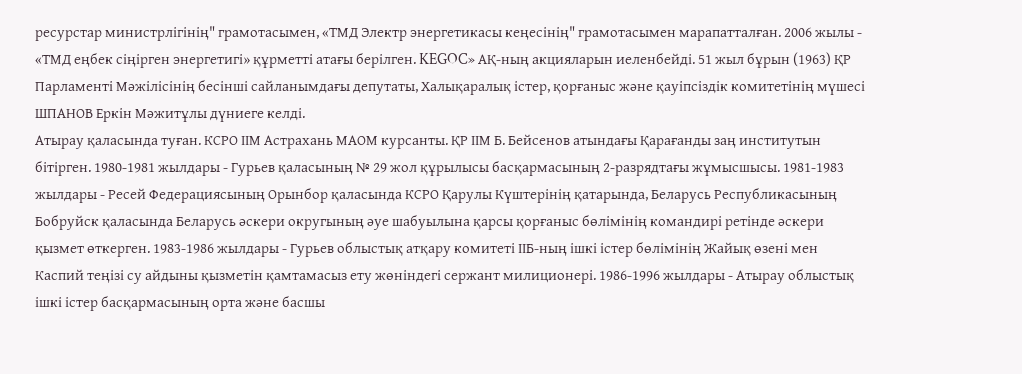ресурстар министрлігінің" грамотасымен, «ТМД Электр энергетикасы кеңесінің" грамотасымен марапатталған. 2006 жылы - «ТМД еңбек сіңірген энергетигі» құрметті атағы берілген. KEGOC» АҚ-ның акцияларын иеленбейді. 51 жыл бұрын (1963) ҚР Парламенті Мәжілісінің бесінші сайланымдағы депутаты, Халықаралық істер, қорғаныс және қауіпсіздік комитетінің мүшесі ШПАНОВ Еркін Мәжитұлы дүниеге келді.
Атырау қаласында туған. КСРО ІІМ Астрахань МАОМ курсанты. ҚР ІІМ Б. Бейсенов атындағы Қарағанды заң институтын бітірген. 1980-1981 жылдары - Гурьев қаласының № 29 жол құрылысы басқармасының 2-разрядтағы жұмысшысы. 1981-1983 жылдары - Ресей Федерациясының Орынбор қаласында КСРО Қарулы Күштерінің қатарында, Беларусь Республикасының Бобруйск қаласында Беларусь әскери округының әуе шабуылына қарсы қорғаныс бөлімінің командирі ретінде әскери қызмет өткерген. 1983-1986 жылдары - Гурьев облыстық атқару комитеті ІІБ-ның ішкі істер бөлімінің Жайық өзені мен Каспий теңізі су айдыны қызметін қамтамасыз ету жөніндегі сержант милиционері. 1986-1996 жылдары - Атырау облыстық ішкі істер басқармасының орта және басшы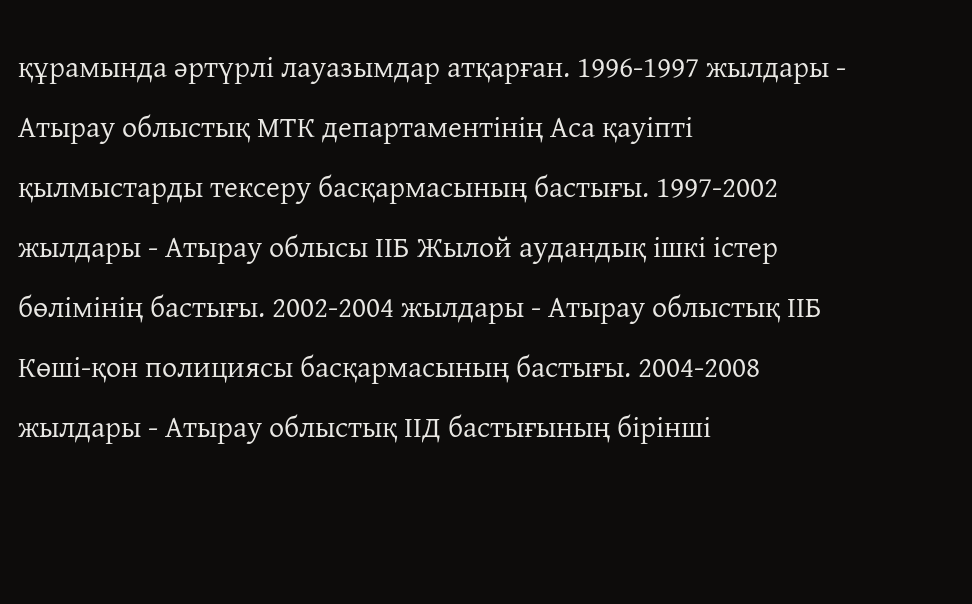құрамында әртүрлі лауазымдар атқарған. 1996-1997 жылдары - Атырау облыстық МТК департаментінің Аса қауіпті қылмыстарды тексеру басқармасының бастығы. 1997-2002 жылдары - Атырау облысы ІІБ Жылой аудандық ішкі істер бөлімінің бастығы. 2002-2004 жылдары - Атырау облыстық ІІБ Көші-қон полициясы басқармасының бастығы. 2004-2008 жылдары - Атырау облыстық ІІД бастығының бірінші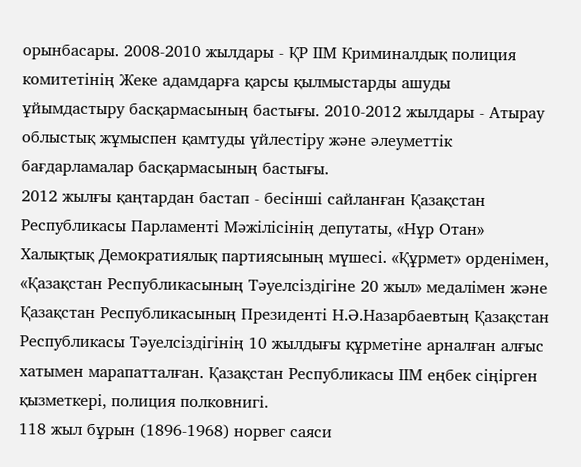орынбасары. 2008-2010 жылдары - ҚР ІІМ Криминалдық полиция комитетінің Жеке адамдарға қарсы қылмыстарды ашуды ұйымдастыру басқармасының бастығы. 2010-2012 жылдары - Атырау облыстық жұмыспен қамтуды үйлестіру және әлеуметтік бағдарламалар басқармасының бастығы.
2012 жылғы қаңтардан бастап - бесінші сайланған Қазақстан Республикасы Парламенті Мәжілісінің депутаты, «Нұр Отан» Халықтық Демократиялық партиясының мүшесі. «Құрмет» орденімен, «Қазақстан Республикасының Тәуелсіздігіне 20 жыл» медалімен және Қазақстан Республикасының Президенті Н.Ә.Назарбаевтың Қазақстан Республикасы Тәуелсіздігінің 10 жылдығы құрметіне арналған алғыс хатымен марапатталған. Қазақстан Республикасы ІІМ еңбек сіңірген қызметкері, полиция полковнигі.
118 жыл бұрын (1896-1968) норвег саяси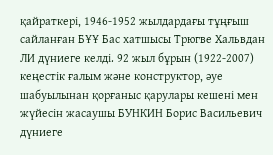қайраткері, 1946-1952 жылдардағы тұңғыш сайланған БҰҰ Бас хатшысы Трюгве Хальвдан ЛИ дүниеге келді. 92 жыл бұрын (1922-2007) кеңестік ғалым және конструктор, әуе шабуылынан қорғаныс қарулары кешені мен жүйесін жасаушы БУНКИН Борис Васильевич дүниеге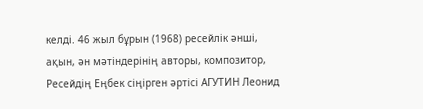келді. 46 жыл бұрын (1968) ресейлік әнші, ақын, ән мәтіндерінің авторы, композитор, Ресейдің Еңбек сіңірген әртісі АГУТИН Леонид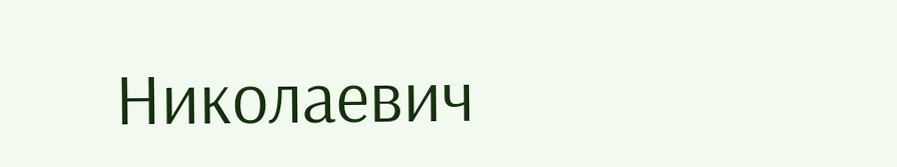Николаевич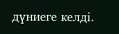дүниеге келді.